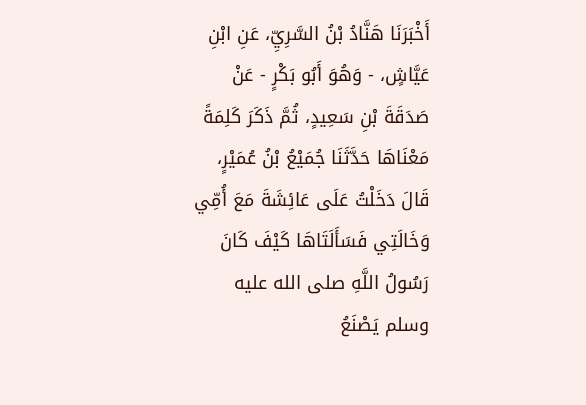أَخْبَرَنَا هَنَّادُ بْنُ السَّرِيِّ، عَنِ ابْنِ عَيَّاشٍ، - وَهُوَ أَبُو بَكْرٍ - عَنْ صَدَقَةَ بْنِ سَعِيدٍ، ثُمَّ ذَكَرَ كَلِمَةً مَعْنَاهَا حَدَّثَنَا جُمَيْعُ بْنُ عُمَيْرٍ، قَالَ دَخَلْتُ عَلَى عَائِشَةَ مَعَ أُمِّي وَخَالَتِي فَسَأَلَتَاهَا كَيْفَ كَانَ رَسُولُ اللَّهِ صلى الله عليه وسلم يَصْنَعُ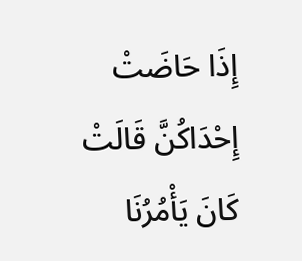إِذَا حَاضَتْ إِحْدَاكُنَّ قَالَتْ كَانَ يَأْمُرُنَا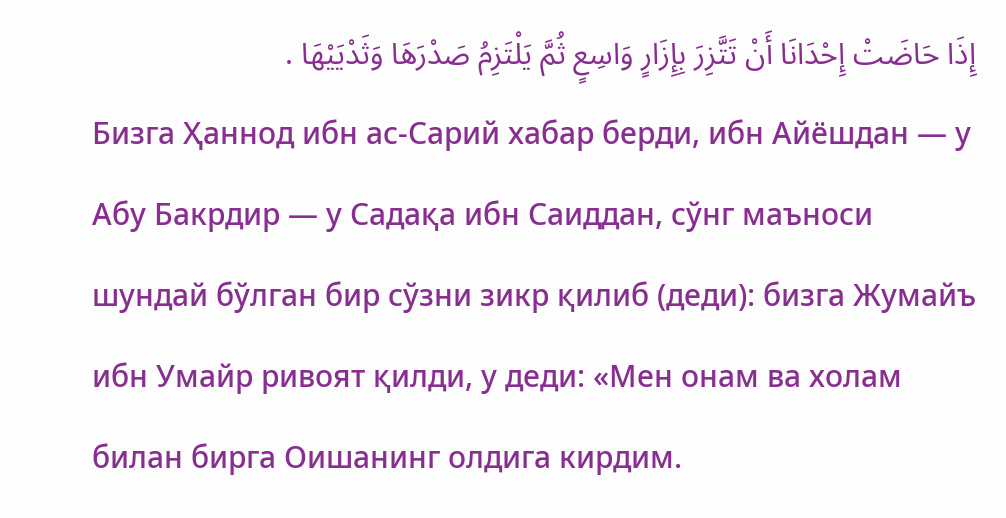إِذَا حَاضَتْ إِحْدَانَا أَنْ تَتَّزِرَ بِإِزَارٍ وَاسِعٍ ثُمَّ يَلْتَزِمُ صَدْرَهَا وَثَدْيَيْهَا .
Бизга Ҳаннод ибн ас-Сарий хабар берди, ибн Айёшдан — у Абу Бакрдир — у Садақа ибн Саиддан, сўнг маъноси шундай бўлган бир сўзни зикр қилиб (деди): бизга Жумайъ ибн Умайр ривоят қилди, у деди: «Мен онам ва холам билан бирга Оишанинг олдига кирдим.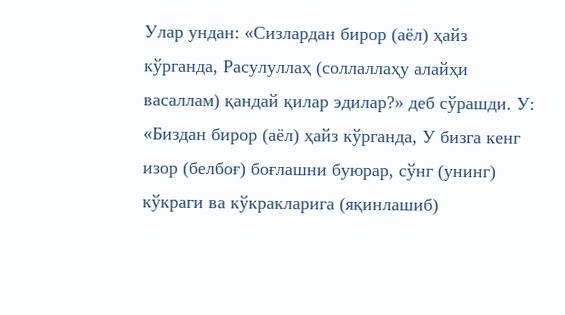Улар ундан: «Сизлардан бирор (аёл) ҳайз кўрганда, Расулуллаҳ (соллаллаҳу алайҳи васаллам) қандай қилар эдилар?» деб сўрашди. У: «Биздан бирор (аёл) ҳайз кўрганда, У бизга кенг изор (белбоғ) боғлашни буюрар, сўнг (унинг) кўкраги ва кўкракларига (яқинлашиб)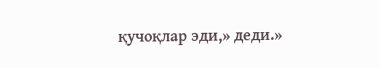қучоқлар эди,» деди.»